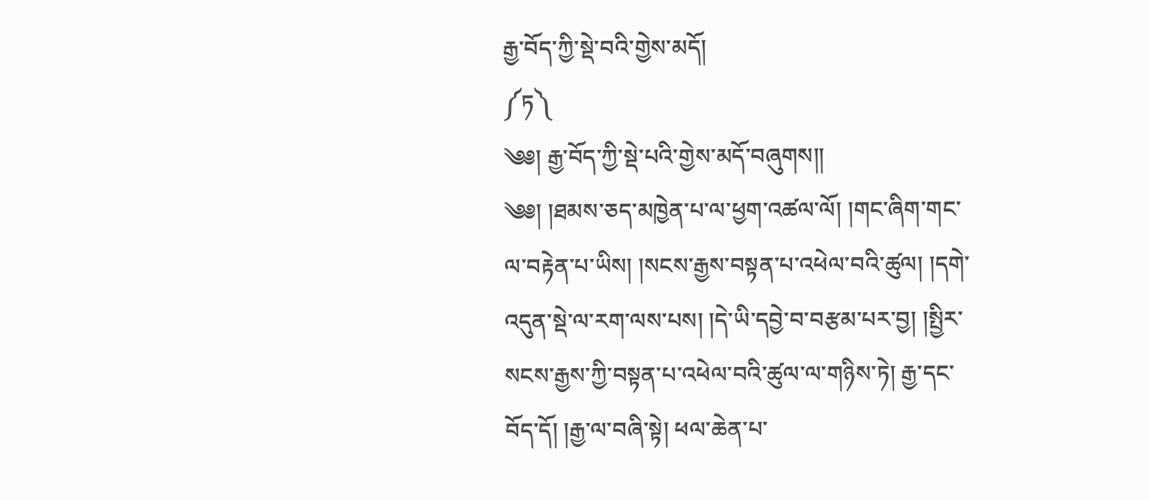རྒྱ་བོད་ཀྱི་སྡེ་བའི་གྱེས་མདོ།
༼ཏ༽
༄༅། རྒྱ་བོད་ཀྱི་སྡེ་པའི་གྱེས་མདོ་བཞུགས།།
༄༅། །ཐམས་ཅད་མཁྱེན་པ་ལ་ཕྱག་འཚལ་ལོ། །གང་ཞིག་གང་ལ་བརྟེན་པ་ཡིས། །སངས་རྒྱས་བསྟན་པ་འཕེལ་བའི་ཚུལ། །དགེ་འདུན་སྡེ་ལ་རག་ལས་པས། །དེ་ཡི་དབྱེ་བ་བརྩམ་པར་བྱ། །སྤྱིར་སངས་རྒྱས་ཀྱི་བསྟན་པ་འཕེལ་བའི་ཚུལ་ལ་གཉིས་ཏེ། རྒྱ་དང་བོད་དོ། །རྒྱ་ལ་བཞི་སྟེ། ཕལ་ཆེན་པ་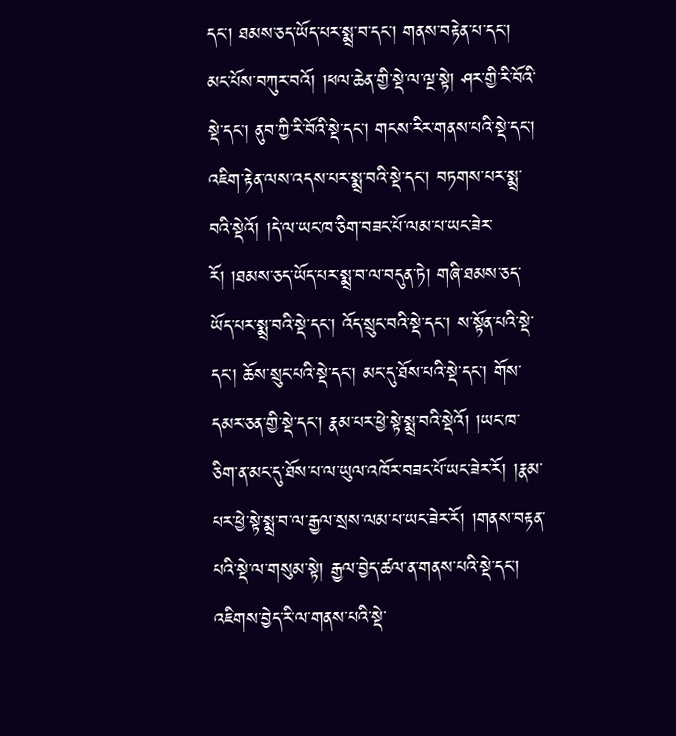དང་། ཐམས་ཅད་ཡོད་པར་སྨྲ་བ་དང་། གནས་བརྟེན་པ་དང་། མང་པོས་བཀུར་བའོ། །ཕལ་ཆེན་གྱི་སྡེ་ལ་ལྔ་སྟེ། ཤར་གྱི་རི་བོའི་སྡེ་དང་། ནུབ་ཀྱི་རི་བོའི་སྡེ་དང་། གངས་རིར་གནས་པའི་སྡེ་དང་། འཇིག་རྟེན་ལས་འདས་པར་སྨྲ་བའི་སྡེ་དང་། བཏགས་པར་སྨྲ་བའི་སྡེའོ། །དེ་ལ་ཡང་ཁ་ཅིག་བཟང་པོ་ལམ་པ་ཡང་ཟེར་རོ། །ཐམས་ཅད་ཡོད་པར་སྨྲ་བ་ལ་བདུན་ཏེ། གཞི་ཐམས་ཅད་ཡོད་པར་སྨྲ་བའི་སྡེ་དང་། འོད་སྲུང་བའི་སྡེ་དང་། ས་སྟོན་པའི་སྡེ་དང་། ཆོས་སྲུང་པའི་སྡེ་དང་། མང་དུ་ཐོས་པའི་སྡེ་དང་། གོས་དམར་ཅན་གྱི་སྡེ་དང་། རྣམ་པར་ཕྱེ་སྟེ་སྨྲ་བའི་སྡེའོ། །ཡང་ཁ་ཅིག་ན་མང་དུ་ཐོས་པ་ལ་ཡུལ་འཁོར་བཟང་པོ་ཡང་ཟེར་རོ། །རྣམ་པར་ཕྱེ་སྟེ་སྨྲ་བ་ལ་རྒྱལ་སྲས་ལམ་པ་ཡང་ཟེར་རོ། །གནས་བརྟན་པའི་སྡེ་ལ་གསུམ་སྟེ། རྒྱལ་བྱེད་ཚལ་ན་གནས་པའི་སྡེ་དང་། འཇིགས་བྱེད་རི་ལ་གནས་པའི་སྡེ་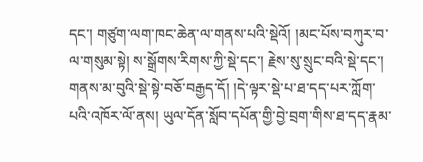དང་། གཙུག་ལག་ཁང་ཆེན་ལ་གནས་པའི་སྡེའོ། །མང་པོས་བཀུར་བ་ལ་གསུམ་སྟེ། ས་སྒྲོགས་རིགས་ཀྱི་སྡེ་དང་། རྗེས་སུ་སྲུང་བའི་སྡེ་དང་། གནས་མ་བུའི་སྡེ་སྟེ་བཅོ་བརྒྱད་དོ། །དེ་ལྟར་སྡེ་པ་ཐ་དད་པར་ཀློག་པའི་འཁོར་ལོ་ནས། ཡུལ་དོན་སློབ་དཔོན་གྱི་བྱེ་བྲག་གིས་ཐ་དད་རྣམ་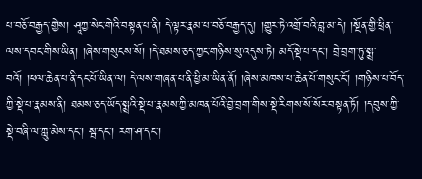པ་བཅོ་བརྒྱད་གྱེས། ཤཱཀྱ་སེང་གེའི་བསྟན་པ་ནི། དེ་ལྟར་རྣམ་པ་བཅོ་བརྒྱད་དུ། །གྱུར་ཏེ་འགྲོ་བའི་བླ་མ་དེ། །སྔོན་གྱི་ཕྲིན་ལས་དབང་གིས་ཡིན། །ཞེས་གསུངས་སོ། །དེ་ཐམས་ཅད་ཀྱང་གཉིས་སུ་འདུས་ཏེ། མདོ་སྡེ་པ་དང་། བྲེ་བྲག་ཏུ་སྨྲ་བའོ། །ཕལ་ཆེན་པ་ནི་དང་པོ་ཡིན་ལ། དེ་ལས་གཞན་པ་ནི་ཕྱི་མ་ཡིན་ནོ། །ཞེས་མཁས་པ་ཆེན་པོ་གསུང་ངོ་། །གཉིས་པ་བོད་ཀྱི་སྡེ་པ་རྣམས་ནི། ཐམས་ཅད་ཡོད་སྨྲའི་སྡེ་པ་རྣམས་ཀྱི་མཁན་པོའི་བྱེ་བྲག་གིས་སྡེ་རིགས་སོ་སོར་བསྟན་ཏོ། །དབུས་ཀྱི་སྡེ་བཞི་ལ་ཀླུ་མེས་དང་། སྦ་དང་། རག་ཤ་དང་།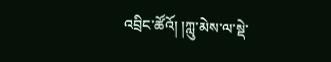འབྲིང་ཚོའོ། །ཀླུ་མེས་ལ་སྡེ་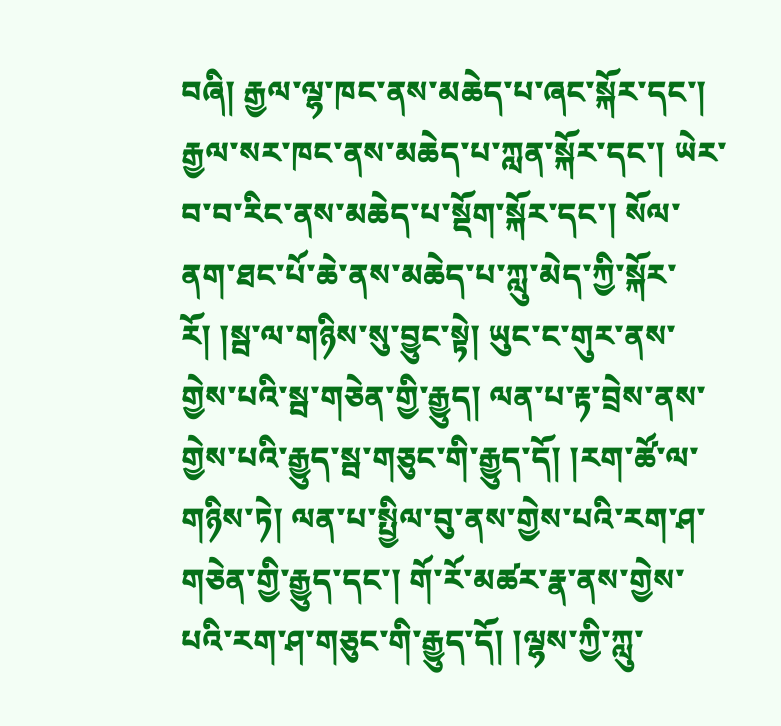བཞི། རྒྱལ་ལྷ་ཁང་ནས་མཆེད་པ་ཞང་སྐོར་དང་། རྒྱལ་སར་ཁང་ནས་མཆེད་པ་ཀླན་སྐོར་དང་། ཡེར་བ་བ་རིང་ནས་མཆེད་པ་སྡོག་སྐོར་དང་། སོལ་ནག་ཐང་པོ་ཆེ་ནས་མཆེད་པ་ཀླུ་མེད་ཀྱི་སྐོར་རོ། །སྦ་ལ་གཉིས་སུ་བྱུང་སྟེ། ཡུང་ང་གུར་ནས་གྱེས་པའི་སྦ་གཅེན་གྱི་རྒྱུད། ལན་པ་རྟ་བྲེས་ནས་གྱེས་པའི་རྒྱུད་སྦ་གཅུང་གི་རྒྱུད་དོ། །རག་ཚོ་ལ་གཉིས་ཏེ། ལན་པ་སྤྱིལ་བུ་ནས་གྱེས་པའི་རག་ཤ་གཅེན་གྱི་རྒྱུད་དང་། གོ་རོ་མཚར་རྣ་ནས་གྱེས་པའི་རག་ཤ་གཅུང་གི་རྒྱུད་དོ། །ལྷས་ཀྱི་ཀླུ་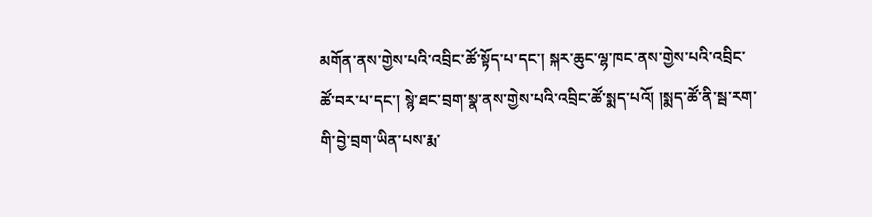མགོན་ནས་གྱེས་པའི་འབྲིང་ཚོ་སྟོད་པ་དང་། སྐར་ཆུང་ལྷ་ཁང་ནས་གྱེས་པའི་འབྲིང་ཚོ་བར་པ་དང་། སྙེ་ཐང་བྲག་སྣ་ནས་གྱེས་པའི་འབྲིང་ཚོ་སྨད་པའོ། །སྨད་ཚོ་ནི་སྦ་རག་གི་བྱེ་བྲག་ཡིན་པས་རྨ་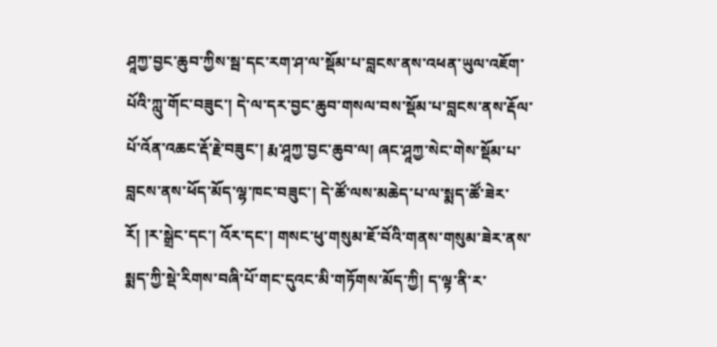ཤཱཀྱ་བྱང་ཆུབ་ཀྱིས་སྦ་དང་རག་ཤ་ལ་སྡོམ་པ་བླངས་ནས་འཕན་ཡུལ་འཇོག་པོའི་ཀླུ་གོང་བཟུང་། དེ་ལ་དར་བྱང་ཆུབ་གསལ་བས་སྡོམ་པ་བླངས་ནས་རྡོལ་པོ་འོན་འཆང་རྡོ་རྗེ་བཟུང་། རྨ་ཤཱཀྱ་བྱང་ཆུབ་ལ། ཞང་ཤཱཀྱ་སེང་གེས་སྡོམ་པ་བླངས་ནས་ཕོད་མོད་ལྷ་ཁང་བཟུང་། དེ་ཚོ་ལས་མཆེད་པ་ལ་སྨད་ཚོ་ཟེར་རོ། །ར་སྒྲེང་དང་། འོར་དང་། གསང་ཕུ་གསུམ་ཇོ་བོའི་གནས་གསུམ་ཟེར་ནས་སྨད་ཀྱི་སྡེ་རིགས་བཞི་པོ་གང་དུའང་མི་གཏོགས་མོད་ཀྱི། ད་ལྟ་ནི་ར་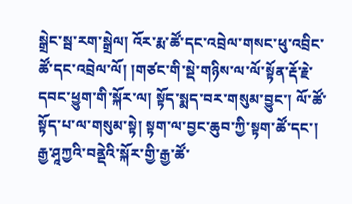སྒྲེང་སྦ་རག་སྒྲེལ། འོར་རྨ་ཚོ་དང་འབྲེལ་གསང་ཕུ་འབྲིང་ཚོ་དང་འབྲེལ་ལོ། །གཙང་གི་སྡེ་གཉིས་ལ་ལོ་སྟོན་རྡོ་རྗེ་དབང་ཕྱུག་གི་སྐོར་ལ། སྟོད་སྨད་བར་གསུམ་བྱུང་། ལོ་ཚོ་སྟོད་པ་ལ་གསུམ་སྟེ། སྟག་ལ་བྱང་ཆུབ་ཀྱི་སྟག་ཚོ་དང་། རྒྱ་ཤཱཀྱའི་བནྡེའི་སྐོར་གྱི་རྒྱ་ཚོ་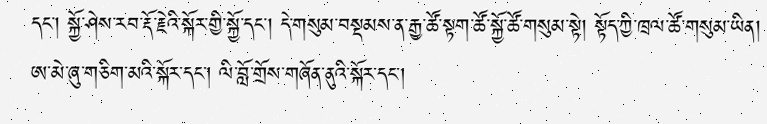དང་། སྐྱོ་ཤེས་རབ་རྡོ་རྗེའི་སྐོར་གྱི་སྐྱོ་དང་། དེ་གསུམ་བསྡམས་ན་རྒྱ་ཚོ་སྟག་ཚོ་སྐྱོ་ཚོ་གསུམ་སྟེ། སྟོད་ཀྱི་ཁྲལ་ཚོ་གསུམ་ཡིན། ཨ་མེ་ཞུ་གཅིག་མའི་སྐོར་དང་། ལི་བློ་གྲོས་གཞོན་ནུའི་སྐོར་དང་།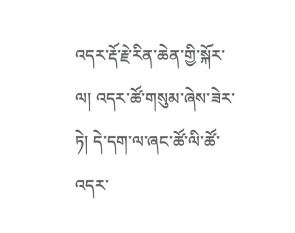འདར་རྡོ་རྗེ་རིན་ཆེན་གྱི་སྐོར་ལ། འདར་ཚོ་གསུམ་ཞེས་ཟེར་ཏེ། དེ་དག་ལ་ཞང་ཚོ་ལི་ཚོ་འདར་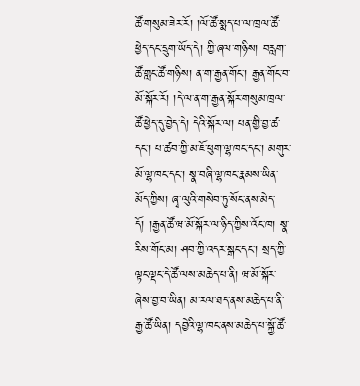ཚོ་གསུམ་ཟེར་རོ། །ལོ་ཚོ་སྨད་པ་ལ་ཁྲལ་ཚོ་ཕྱེད་དང་དྲུག་ཡོད་དེ། ཀྱི་ཞལ་གཉིས། བརླག་ཚོ་གླང་ཚོ་གཉིས། ན་ག་རྒྱན་གོང་། རྒྱན་གོང་བ་མོ་སྐོར་རོ། །དེ་ལ་ན་ག་རྒྱན་སྐོར་གསུམ་ཁྲལ་ཚོ་ཕྱེད་དུ་བྱེད་དེ། དེའི་སྐོར་ལ། པན་གྱི་བྱ་ཚ་དང་། པ་ཚབ་ཀྱི་མ་ཇོ་ཕུག་ལྷ་ཁང་དང་། མགུར་མོ་ལྷ་ཁང་དང་། སྣ་བཞི་ལྷ་ཁང་རྣམས་ཡིན་མོད་ཀྱིས། ཞྭ་ལུའི་གསེབ་ཏུ་སོང་ནས་མེད་དོ། །རྒྱན་ཚོ་ཝ་མོ་སྐོར་ལ་ཉིད་ཀྱིས་འོང་ཁ། སྣ་རིས་གོང་མ། ཤབ་ཀྱི་འདར་སྒང་དང་། སྲད་ཀྱི་ལྟང་ལྡང་དེ་ཚོ་ལས་མཆེད་པ་ནི། ཝ་མོ་སྐོར་ཞེས་བྱ་བ་ཡིན། མ་རལ་ཐད་ནས་མཆེད་པ་ནི་རྒྱ་ཚོ་ཡིན། དབྱེའི་ལྷ་ཁང་ནས་མཆེད་པ་སྐྱོ་ཚོ་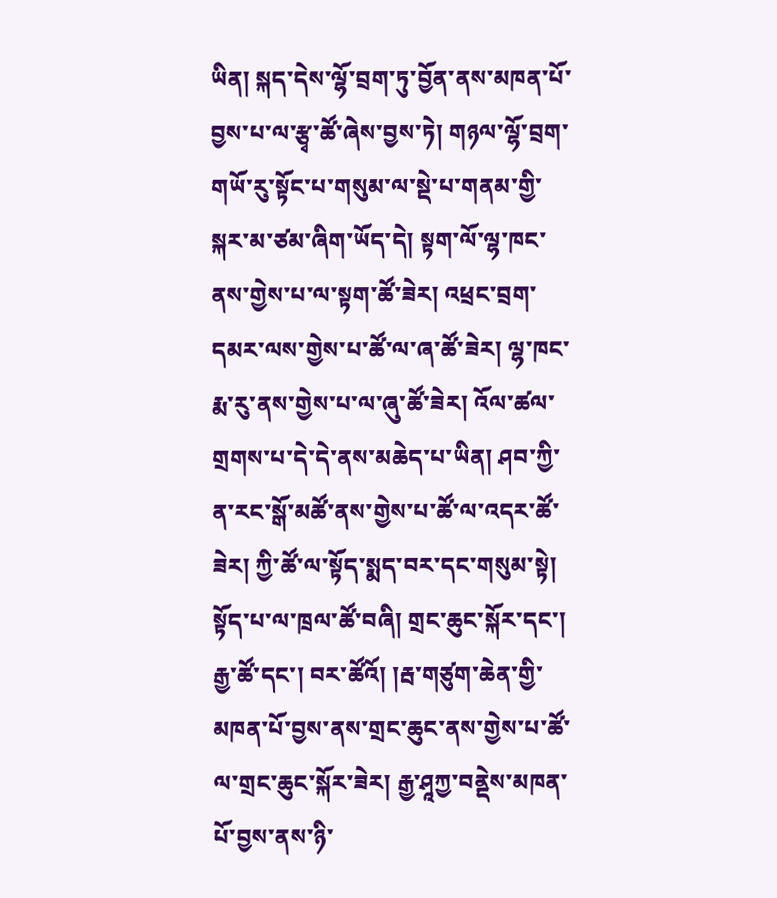ཡིན། སྐད་དེས་ལྷོ་བྲག་ཏུ་བྱོན་ནས་མཁན་པོ་བྱས་པ་ལ་རྩྭ་ཚོ་ཞེས་བྱས་ཏེ། གཉལ་ལྷོ་བྲག་གཡོ་རུ་སྟོང་པ་གསུམ་ལ་སྡེ་པ་གནམ་གྱི་སྐར་མ་ཙམ་ཞིག་ཡོད་དེ། སྟག་ལོ་ལྷ་ཁང་ནས་གྱེས་པ་ལ་སྟག་ཚོ་ཟེར། འཕྲང་བྲག་དམར་ལས་གྱེས་པ་ཚོ་ལ་ཞ་ཚོ་ཟེར། ལྷ་ཁང་རྨ་རུ་ནས་གྱེས་པ་ལ་ཞུ་ཚོ་ཟེར། འོལ་ཚལ་གྲགས་པ་དེ་དེ་ནས་མཆེད་པ་ཡིན། ཤབ་ཀྱི་ན་རང་སྒོ་མཚོ་ནས་གྱེས་པ་ཚོ་ལ་འདར་ཚོ་ཟེར། ཀྱི་ཚོ་ལ་སྟོད་སྨད་བར་དང་གསུམ་སྟེ། སྟོད་པ་ལ་ཁྲལ་ཚོ་བཞི། གྲང་ཆུང་སྐོར་དང་། རྒྱ་ཚོ་དང་། བར་ཚོའོ། །རྦ་གཙུག་ཆེན་གྱི་མཁན་པོ་བྱས་ནས་གྲང་ཆུང་ནས་གྱེས་པ་ཚོ་ལ་གྲང་ཆུང་སྐོར་ཟེར། རྒྱ་ཤཱཀྱ་བནྡེས་མཁན་པོ་བྱས་ནས་ཉི་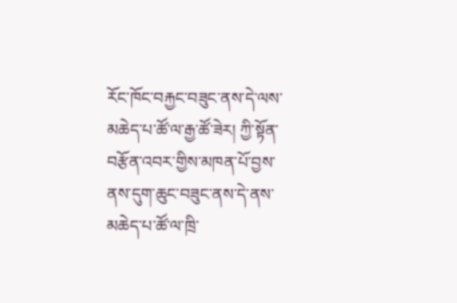རོང་ཁོང་བརྐྱང་བཟུང་ནས་དེ་ལས་མཆེད་པ་ཚོ་ལ་རྒྱ་ཚོ་ཟེར། ཀྱི་སྟོན་བརྩོན་འབར་གྱིས་མཁན་པོ་བྱས་ནས་དུག་ཆུང་བཟུང་ནས་དེ་ནས་མཆེད་པ་ཚོ་ལ་ཁྲི་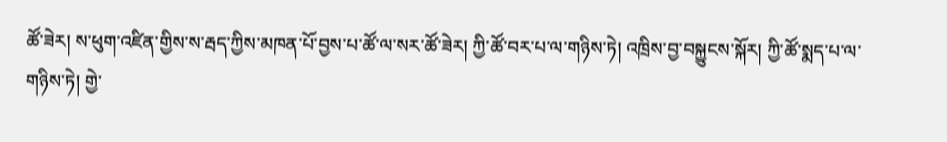ཚོ་ཟེར། ས་ཕུག་འཛིན་གྱིས་ས་རྦད་ཀྱིས་མཁན་པོ་བྱས་པ་ཚོ་ལ་སར་ཚོ་ཟེར། ཀྱི་ཚོ་བར་པ་ལ་གཉིས་ཏེ། འཁྲིས་བྱ་བསྐྱུངས་སྐོར། ཀྱི་ཚོ་སྨད་པ་ལ་གཉིས་ཏེ། གྱེ་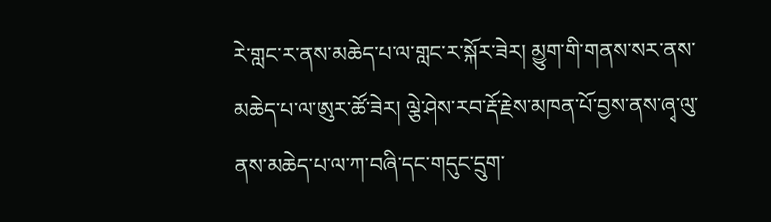རེ་གླང་ར་ནས་མཆེད་པ་ལ་གླང་ར་སྐོར་ཟེར། མྱུག་གི་གནས་སར་ནས་མཆེད་པ་ལ་ཨུར་ཚོ་ཟེར། ལྕེ་ཤེས་རབ་རྡོ་རྗེས་མཁན་པོ་བྱས་ནས་ཞྭ་ལུ་ནས་མཆེད་པ་ལ་ཀ་བཞི་དང་གདུང་དྲུག་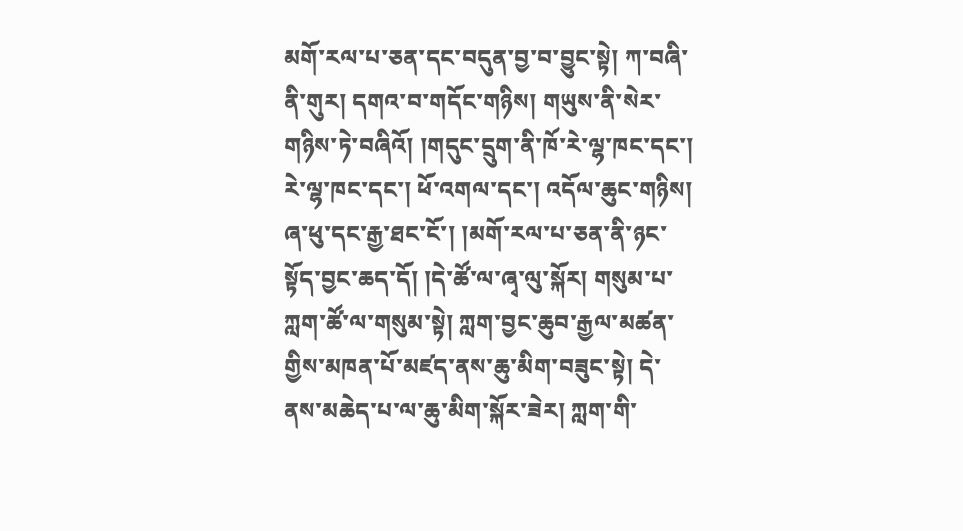མགོ་རལ་པ་ཅན་དང་བདུན་བྱ་བ་བྱུང་སྟེ། ཀ་བཞི་ནི་གུར། དགའ་བ་གདོང་གཉིས། གཡུས་ནི་སེར་གཉིས་ཏེ་བཞིའོ། །གདུང་དྲུག་ནི་ཁོ་རེ་ལྷ་ཁང་དང་། རེ་ལྷ་ཁང་དང་། ཕོ་འགལ་དང་། འདོལ་ཆུང་གཉིས། ཞ་ཕུ་དང་རྒྱ་ཐང་ངོ་། །མགོ་རལ་པ་ཅན་ནི་ཉང་སྟོད་བྱང་ཆད་དོ། །དེ་ཚོ་ལ་ཞྭ་ལུ་སྐོར། གསུམ་པ་ཀླག་ཚོ་ལ་གསུམ་སྟེ། ཀླག་བྱང་ཆུབ་རྒྱལ་མཚན་གྱིས་མཁན་པོ་མཛད་ནས་ཆུ་མིག་བཟུང་སྟེ། དེ་ནས་མཆེད་པ་ལ་ཆུ་མིག་སྐོར་ཟེར། ཀླག་གི་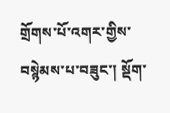གྲོགས་པོ་འགར་གྱིས་བསྙེམས་པ་བཟུང་། སྡོག་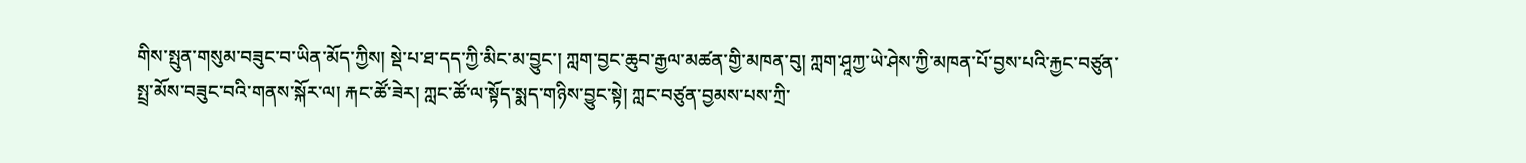གིས་སྤུན་གསུམ་བཟུང་བ་ཡིན་མོད་ཀྱིས། སྡེ་པ་ཐ་དད་ཀྱི་མིང་མ་བྱུང་། ཀླག་བྱང་ཆུབ་རྒྱལ་མཚན་གྱི་མཁན་བུ། ཀླག་ཤཱཀྱ་ཡེ་ཤེས་ཀྱི་མཁན་པོ་བྱས་པའི་རྐྱང་བཙུན་སྤྲ་མོས་བཟུང་བའི་གནས་སྐོར་ལ། རྐང་ཚོ་ཟེར། ཀླང་ཚོ་ལ་སྟོད་སྨད་གཉིས་བྱུང་སྟེ། ཀླང་བཙུན་བྱམས་པས་ཀྲི་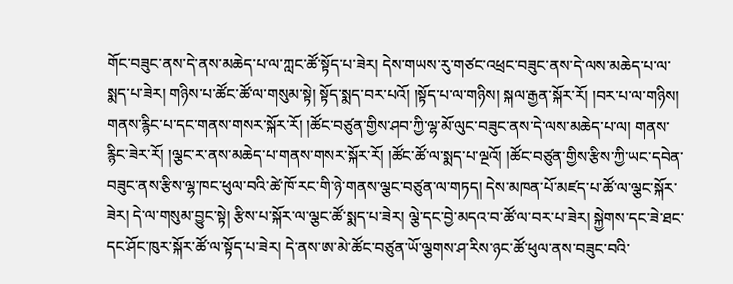གོང་བཟུང་ནས་དེ་ནས་མཆེད་པ་ལ་ཀླང་ཚོ་སྟོད་པ་ཟེར། དེས་གཡས་རུ་གཙང་འཕྲང་བཟུང་ནས་དེ་ལས་མཆེད་པ་ལ་སྨད་པ་ཟེར། གཉིས་པ་ཚོང་ཚོ་ལ་གསུམ་སྟེ། སྟོད་སྨད་བར་པའོ། །སྟོད་པ་ལ་གཉིས། སྐལ་རྒྱན་སྐོར་རོ། །བར་པ་ལ་གཉིས། གནས་རྙིང་པ་དང་གནས་གསར་སྐོར་རོ། །ཚོང་བཙུན་གྱིས་ཤབ་ཀྱི་ལྷ་མོ་ལུང་བཟུང་ནས་དེ་ལས་མཆེད་པ་ལ། གནས་རྙིང་ཟེར་རོ། །ལྕང་ར་ནས་མཆེད་པ་གནས་གསར་སྐོར་རོ། །ཚོང་ཚོ་ལ་སྨད་པ་ལྔའོ། །ཚོང་བཙུན་གྱིས་རྩིས་ཀྱི་ཡང་དབེན་བཟུང་ནས་རྩིས་ལྷ་ཁང་ཕུལ་བའི་ཚེ་ཁོ་རང་གི་ཉེ་གནས་ལྕང་བཙུན་ལ་གཏད། དེས་མཁན་པོ་མཛད་པ་ཚོ་ལ་ལྕང་སྐོར་ཟེར། དེ་ལ་གསུམ་བྱུང་སྟེ། རྩིས་པ་སྐོར་ལ་ལྕང་ཚོ་སྨད་པ་ཟེར། ལྕེ་དང་བྱེ་མདའ་བ་ཚོ་ལ་བར་པ་ཟེར། སྐྱེགས་དང་ཟེ་ཐང་དང་ཤོང་ཁུར་སྐོར་ཚོ་ལ་སྟོད་པ་ཟེར། དེ་ནས་ཨ་མེ་ཚོང་བཙུན་ཡོ་ལྕགས་ཤ་རིས་ཉང་ཚོ་ཕུལ་ནས་བཟུང་བའི་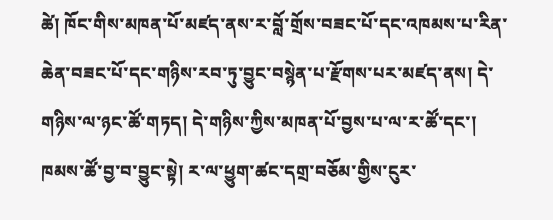ཚེ། ཁོང་གིས་མཁན་པོ་མཛད་ནས་ར་བློ་གྲོས་བཟང་པོ་དང་འཁམས་པ་རིན་ཆེན་བཟང་པོ་དང་གཉིས་རབ་ཏུ་བྱུང་བསྙེན་པ་རྫོགས་པར་མཛད་ནས། དེ་གཉིས་ལ་ཉང་ཚོ་གཏད། དེ་གཉིས་ཀྱིས་མཁན་པོ་བྱས་པ་ལ་ར་ཚོ་དང་། ཁམས་ཚོ་བྱ་བ་བྱུང་སྟེ། ར་ལ་ཕྱུག་ཚང་དགྲ་བཅོམ་གྱིས་ངུར་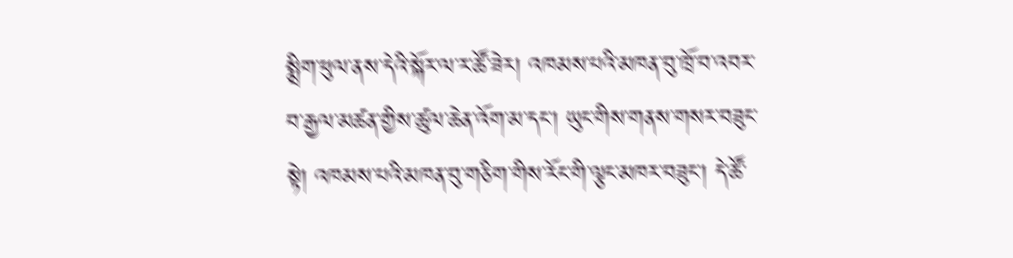སྨྲིག་ཕུལ་ནས་དེའི་སྐོར་ལ་ར་ཚོ་ཟེར། འཁམས་པའི་མཁན་བུ་ཁྲོ་བ་འབར་བ་རྒྱལ་མཚན་གྱིས་ཚུལ་ཆེན་འོག་མ་དང་། ཡུང་གིས་གནས་གསར་བཟུང་སྟེ། འཁམས་པའི་མཁན་བུ་གཅིག་གིས་རོང་གི་ལྕང་མཁར་བཟུང་། དེ་ཚོ་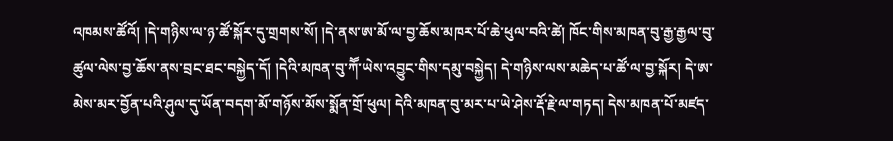འཁམས་ཚོའོ། །དེ་གཉིས་ལ་ཉ་ཚོ་སྐོར་དུ་གྲགས་སོ། །དེ་ནས་ཨ་མོ་ལ་བྱ་ཆོས་མཁར་པོ་ཆེ་ཕུལ་བའི་ཚེ། ཁོང་གིས་མཁན་བུ་རྒྱ་རྒྱལ་བུ་ཚུལ་ལེས་བྱ་ཆོས་ནས་བྲང་ཐང་བསྐྱེད་དོ། །དེའི་མཁན་བུ་ཀཽ་ཡེས་འབྱུང་གིས་དམུ་བསྐྱེད། དེ་གཉིས་ལས་མཆེད་པ་ཚོ་ལ་བྱ་སྐོར། དེ་ཨ་མེས་མར་བྱོན་པའི་ཤུལ་དུ་ཡོན་བདག་མོ་གཉོས་མོས་སྨོན་གྲོ་ཕུལ། དེའི་མཁན་བུ་མར་པ་ཡེ་ཤེས་རྡོ་རྗེ་ལ་གཏད། དེས་མཁན་པོ་མཛད་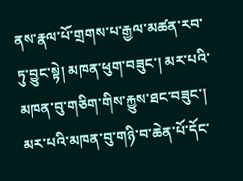ནས་རྣལ་པོ་གྲགས་པ་རྒྱལ་མཚན་རབ་ཏུ་བྱུང་སྟེ། མཁན་ཕུག་བཟུང་། མར་པའི་མཁན་བུ་གཅིག་གིས་རྐྱུས་ཐང་བཟུང་། མར་པའི་མཁན་བུ་གཉི་བ་ཆེན་པོ་དོང་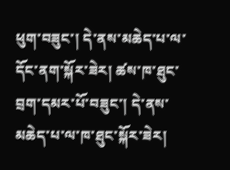ཕུག་བཟུང་། དེ་ནས་མཆེད་པ་ལ་དོང་ནག་སྐོར་ཟེར། ཚས་ཁ་ཐུང་བྲག་དམར་པོ་བཟུང་། དེ་ནས་མཆེད་པ་ལ་ཁ་ཐུང་སྐོར་ཟེར།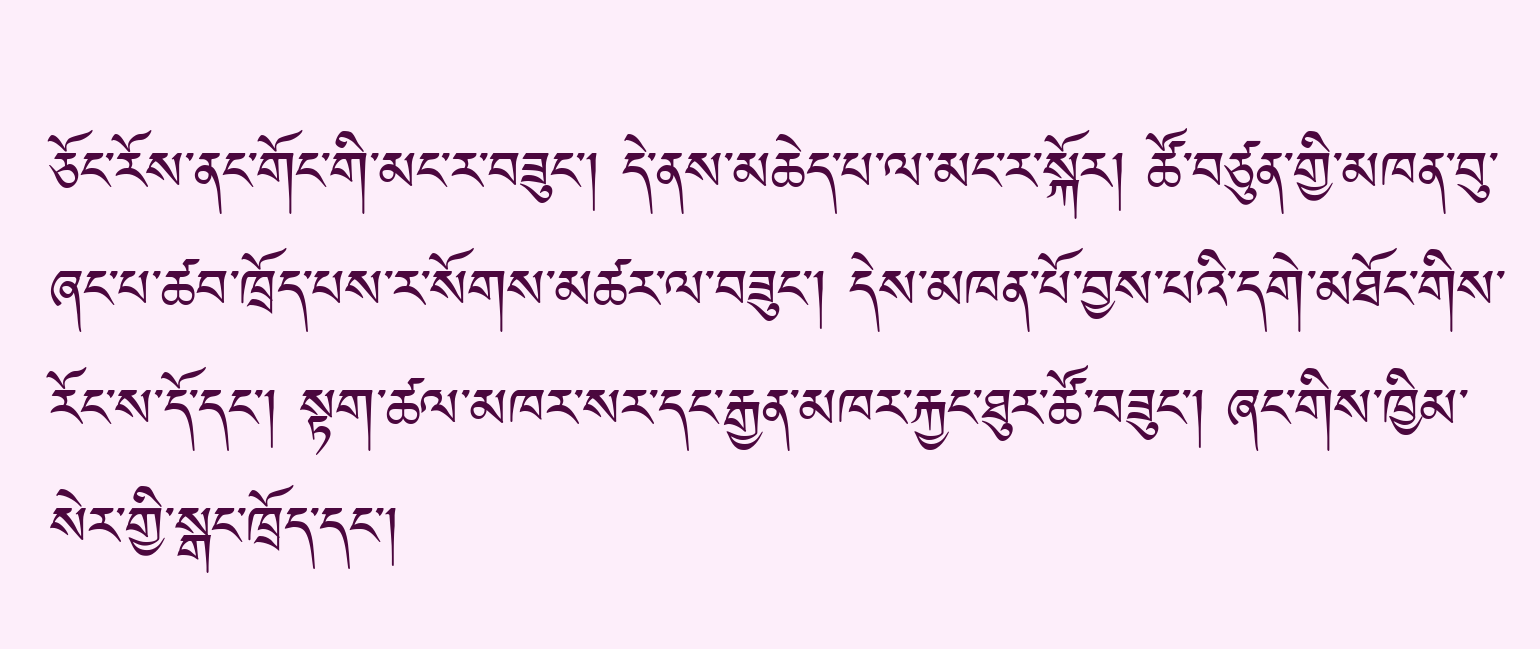ཅོང་རོས་ནང་གོང་གི་མང་ར་བཟུང་། དེ་ནས་མཆེད་པ་ལ་མང་ར་སྐོར། ཚོ་བཙུན་གྱི་མཁན་བུ་ཞང་པ་ཚབ་ཁྲོད་པས་ར་སོགས་མཚར་ལ་བཟུང་། དེས་མཁན་པོ་བྱས་པའི་དགེ་མཐོང་གིས་རོང་ས་དོ་དང་། སྟག་ཚལ་མཁར་སར་དང་རྒྱན་མཁར་རྐྱང་ཐུར་ཚོ་བཟུང་། ཞང་གིས་ཁྱིམ་སེར་གྱི་སྒང་ཁྲོད་དང་།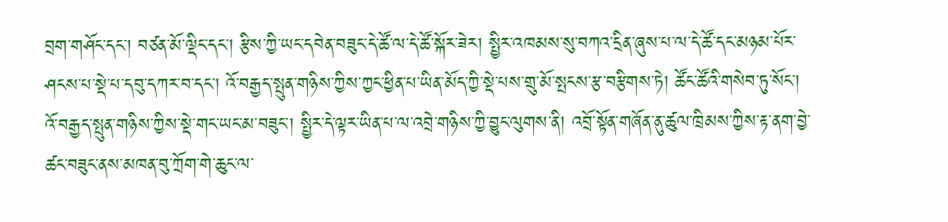བྲག་གཤོང་དང་། བཙན་མོ་ལྡིང་དང་། རྩིས་ཀྱི་ཡང་དབེན་བཟུང་དེ་ཚོ་ལ་དེ་ཚོ་སྐོར་ཟེར། སྤྱིར་འཁམས་སུ་བཀའ་དྲིན་ཞུས་པ་ལ་དེ་ཚོ་དང་མཉམ་པོར་ཤངས་པ་སྡེ་པ་དབུ་དཀར་བ་དང་། འོ་བརྒྱད་སྤུན་གཉིས་ཀྱིས་ཀྱང་ཕྱིན་པ་ཡིན་མོད་ཀྱི་སྡེ་པས་གྲུ་མོ་སྤངས་རྩ་བརྩིགས་ཏེ། ཚོང་ཚོའི་གསེབ་ཏུ་སོང་། འོ་བརྒྱད་སྤུན་གཉིས་ཀྱིས་སྡེ་གང་ཡང་མ་བཟུང་། སྤྱིར་དེ་ལྟར་ཡིན་པ་ལ་འབྲེ་གཉིས་ཀྱི་བྱུང་ལུགས་ནི། འབྲོ་སྟོན་གཞོན་ནུ་ཚུལ་ཁྲིམས་ཀྱིས་རྟ་ནག་བྱེ་ཚང་བཟུང་ནས་མཁན་བུ་ཀྲོག་གེ་ཆུང་ལ་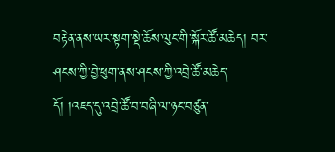བརྟེན་ནས་ཡར་སྟག་སྡེ་ཆོས་ལུང་གི་སྐོར་ཚོ་མཆེད། བར་ཤངས་ཀྱི་བྱེ་ཕུག་ནས་ཤངས་ཀྱི་འབྲེ་ཚོ་མཆེད་དོ། །འཇད་དུ་འབྲེ་ཚོ་བ་བཞི་ལ་ཉང་བཙུན་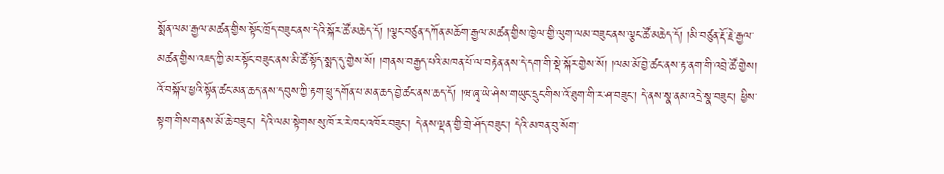སྨོན་ལམ་རྒྱལ་མཚན་གྱིས་སྟོང་ཁྲོད་བཟུང་ནས་དེའི་སྐོར་ཚོ་མཆེད་དོ། །ལྕང་བཙུན་དཀོན་མཆོག་རྒྱལ་མཚན་གྱིས་ཁྱེལ་གྱི་ལུག་ལམ་བཟུང་ནས་ལྕང་ཚོ་མཆེད་དོ། །མི་བཙུན་རྡོ་རྗེ་རྒྱལ་མཚན་གྱིས་འཇད་ཀྱི་མར་སྟོང་བཟུང་ནས་མི་ཚོ་སྟོད་སྨད་དུ་གྱེས་སོ། །གནས་བརྒྱད་པའི་མཁན་པོ་ལ་བརྟེན་ནས་དེ་དག་གི་སྡེ་སྐོར་གྱེས་སོ། །ལམ་མོ་བྱེ་ཚང་ནས་རྟ་ནག་གི་འབྲེ་ཚོ་གྱེས། འོ་བསྐོལ་ཕྱའི་སྟོན་ཚང་མན་ཆད་ནས་དབུས་ཀྱི་རྟག་ཕྲུ་དགོན་པ་མན་ཆད་བྱེ་ཚང་ནས་ཆད་དོ། །ཝ་ཞྭ་ཡེ་ཤེས་གཡུང་དྲུང་གིས་འོ་ཐུག་གི་ར་ཤ་བཟུང་། དེ་ནས་སྣ་ནམ་འདྲེ་སྣ་བཟུང་། ཕྱིས་སྟག་གིས་གནས་མོ་ཆེ་བཟུང་། དེའི་ལམ་སྟེགས་སུ་ཁོ་ར་རེ་ཁང་འཁོར་བཟུང་། དེ་ནས་ལྡན་གྱི་གྲེ་ཤོད་བཟུང་། དེའི་མཁན་བུ་སོག་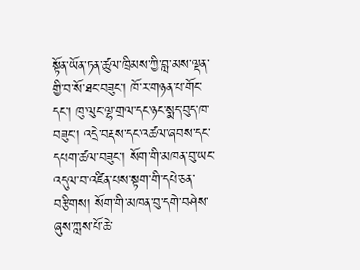སྟོན་ཡོན་ཏན་ཚུལ་ཁྲིམས་ཀྱི་བླ་མས་ལྡན་གྱི་བ་སོ་ཐང་བཟུང་། ཁོ་ར་གཉན་པ་གོང་དང་། ཁུ་ལུང་ལྷ་གྲལ་དང་ཉང་སྨད་བུད་ཁ་བཟུང་། འདྲེ་བརྡས་དང་འཚལ་ཞབས་དང་དཔག་ཚལ་བཟུང་། སོག་གི་མཁན་བུ་ཡང་འདུལ་བ་འཛིན་པས་སྟག་གི་དཔེ་ཅན་བརྩིགས། སོག་གི་མཁན་བུ་དགེ་བཤེས་ཞུས་ཀླས་པོ་ཆེ་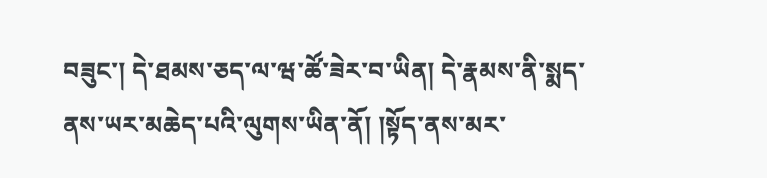བཟུང་། དེ་ཐམས་ཅད་ལ་ཝ་ཚོ་ཟེར་བ་ཡིན། དེ་རྣམས་ནི་སྨད་ནས་ཡར་མཆེད་པའི་ལུགས་ཡིན་ནོ། །སྟོད་ནས་མར་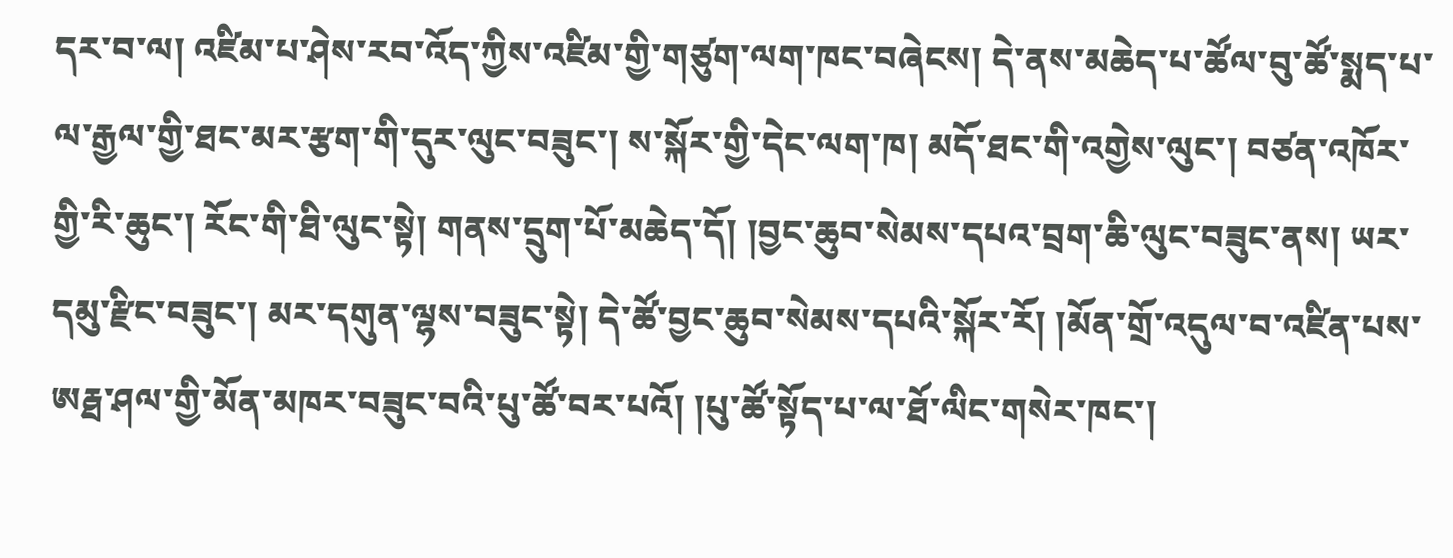དར་བ་ལ། འཛིམ་པ་ཤེས་རབ་འོད་ཀྱིས་འཛིམ་གྱི་གཙུག་ལག་ཁང་བཞེངས། དེ་ནས་མཆེད་པ་ཚོལ་བུ་ཚོ་སྨད་པ་ལ་རྒྱལ་གྱི་ཐང་མར་རྩག་གི་དུར་ལུང་བཟུང་། ས་སྐོར་གྱི་དེང་ལག་ཁ། མདོ་ཐང་གི་འགྱེས་ལུང་། བཙན་འཁོར་གྱི་རི་ཆུང་། རོང་གི་ཐི་ལུང་སྟེ། གནས་དྲུག་པོ་མཆེད་དོ། །བྱང་ཆུབ་སེམས་དཔའ་བྲག་ཆི་ལུང་བཟུང་ནས། ཡར་དམུ་རྫིང་བཟུང་། མར་དགུན་ལྷས་བཟུང་སྟེ། དེ་ཚོ་བྱང་ཆུབ་སེམས་དཔའི་སྐོར་རོ། །མོན་གྲོ་འདུལ་བ་འཛིན་པས་ཨརྠ་ཤལ་གྱི་མོན་མཁར་བཟུང་བའི་པུ་ཚོ་བར་པའོ། །པུ་ཚོ་སྟོད་པ་ལ་ཐོ་ལིང་གསེར་ཁང་།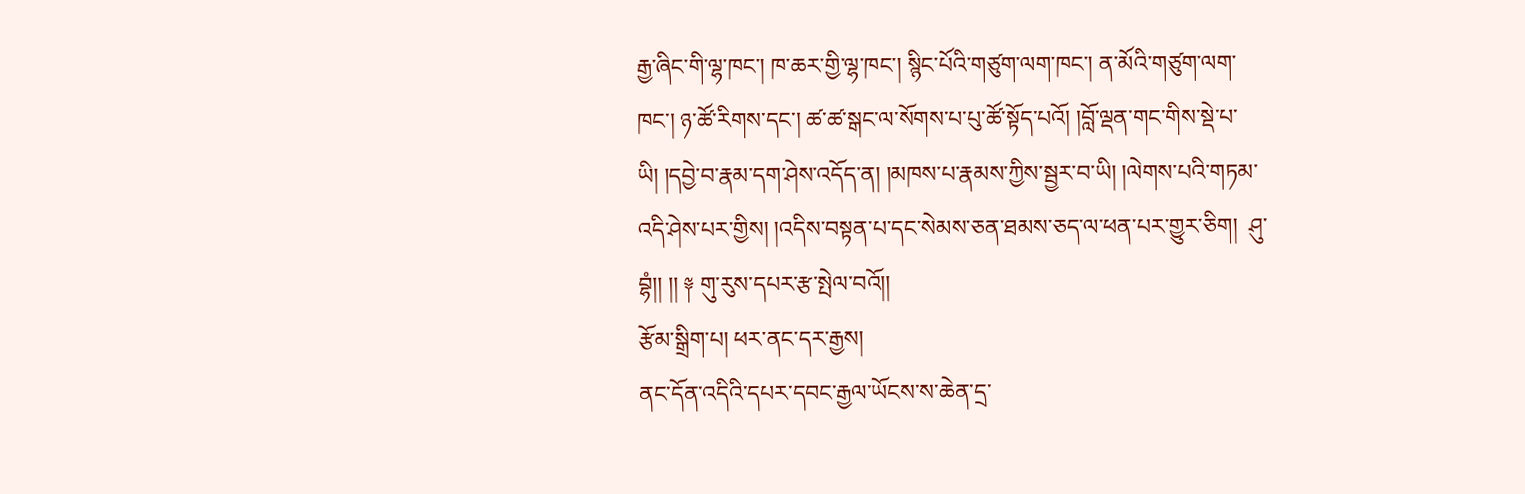རྒྱ་ཞིང་གི་ལྷ་ཁང་། ཁ་ཆར་གྱི་ལྷ་ཁང་། སྙིང་པོའི་གཙུག་ལག་ཁང་། ན་མོའི་གཙུག་ལག་ཁང་། ཉ་ཚོ་རིགས་དང་། ཚ་ཚ་སྒང་ལ་སོགས་པ་པུ་ཚོ་སྟོད་པའོ། །བློ་ལྡན་གང་གིས་སྡེ་པ་ཡི། །དབྱེ་བ་རྣམ་དག་ཤེས་འདོད་ན། །མཁས་པ་རྣམས་ཀྱིས་སྦྱར་བ་ཡི། །ལེགས་པའི་གཏམ་འདི་ཤེས་པར་གྱིས། །འདིས་བསྟན་པ་དང་སེམས་ཅན་ཐམས་ཅད་ལ་ཕན་པར་གྱུར་ཅིག།  ཤུ་བྷཾ།། །། ༈ གུ་རུས་དཔར་རྩ་སྤེལ་བའོ།།
རྩོམ་སྒྲིག་པ། ཕར་ནང་དར་རྒྱས།
ནང་དོན་འདིའི་དཔར་དབང་རྒྱལ་ཡོངས་ས་ཆེན་དྲ་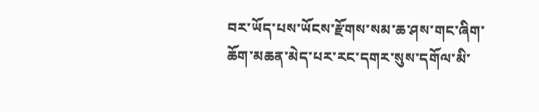བར་ཡོད་པས་ཡོངས་རྫོགས་སམ་ཆ་ཤས་གང་ཞིག་ཆོག་མཆན་མེད་པར་རང་དགར་སུས་དགོལ་མི་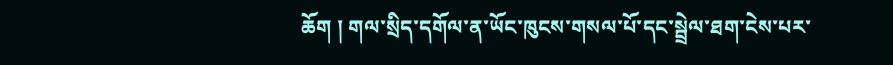ཆོག ། གལ་སྲིད་དགོལ་ན་ཡོང་ཁུངས་གསལ་པོ་དང་སྦྲེལ་ཐག་ངེས་པར་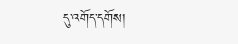དུ་འགོད་དགོས།